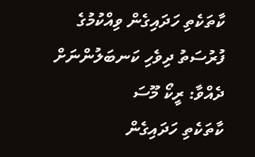ކާތަކެތި ހަދައިގެން ވިއްކުމުގެ ފުރުސަތު ދިވެހި ކަނބަލުންނަށް ދެއްވާ: ރީކޯ މޫސަ
ކާތަކެތި ހަދައިގެން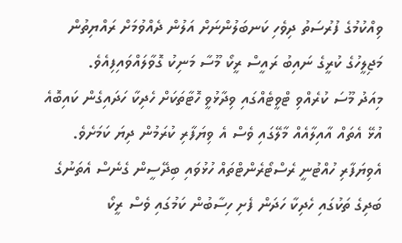ވިއްކުމުގެ ފުރުސަތު ދިވެހި ކަނބަލުންނަށް އަލުން ދެއްވުމަށް ރައްޔިތުން މަޖިލީހުގެ ކުރީގެ ނައިބު ރައީސް ރީކޯ މޫސާ މަނިކު ގޮވާލައްވައިފިއެވެ.
މިއަދު މޫސަ ކުރެއްވި ޓްވީޓެއްގައި ވިދާޅުވީ ހޮޓާތަކަށް ހެދިކާ ހަދައިގެން ކައިބޮއެ އުޅޭ އެތައް އާއިލާއެއް މާލޭގައި ވެސް އެ ވިޔަފާރި ކުރަމުން ދިޔަ ކަމަށެވެ. އެވިޔަފާރި ހުއްޓުނީ ރެސްޓޯރެންޓްތައް ހުޅުވައި ބިދޭސީން ގެނެސް އެތަނުގެ ބަދިގެ ތަކުގައި ހެދިކާ ހަދަން ފެށި ހިސާބުން ކަމުގައި ވެސް ރީކޯ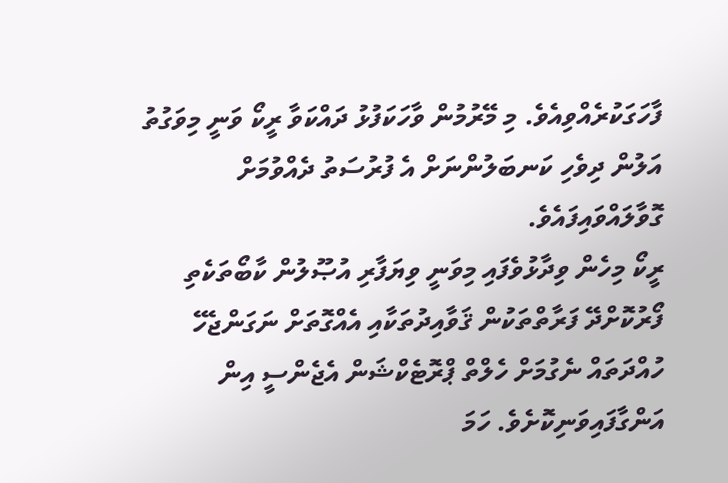ފާހަގަކުރެއްވިއެވެ. މި މޭރުމުން ވާހަކަފުޅު ދައްކަވާ ރީކޯ ވަނީ މިވަގުތު އަލުން ދިވެހި ކަނބަލުންނަށް އެ ފުރުސަތު ދެއްވުމަށް ގޮވާލައްވައިފައެވެ.
ރީކޯ މިހެން ވިދާޅުވެފައި މިވަނީ ވިޔަފާރި އުޞޫލުން ކާބޯތަކެތި ފޯރުކޮށްދޭ ފަރާތްތަކުން ޤަވާއިދުތަކާއި އެއްގޮތަށް ނަގަންޖެހޭ ހުއްދަތައް ނެގުމަށް ހެލްތް ޕްރޮޓެކްޝަން އެޖެންސީ އިން އަންގާފައިވަނިކޮށެވެ. ހަމަ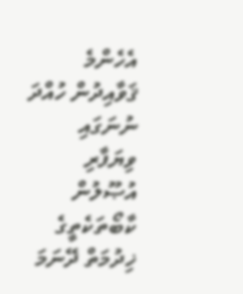އެހެންމެ ޤަވާއިދުން ހުއްދަ ނުނަގައި ވިޔަފާރި އުޞޫލުން ކާބޯތަކެތީގެ ޚިދުމަތް ދޭނަމަ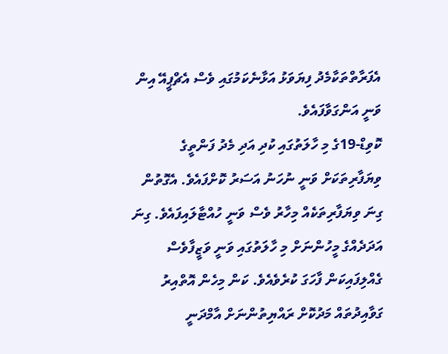އެފަރާތްތަކާމެދު ފިޔަވަޅު އަޅާނެކަމުގައި ވެސް އެޗްޕީއޭ އިން ވަނީ އަންގަވާފައެވެ.
ކޮވިޑް-19ގެ މި ހާލަތުގައި ކުދި އަދި މެދު ފަންތީގެ ވިޔަފާރިތަކަށް ވަނީ ނުހަނު އަސަރު ކޮށްފައެވެ. އެގޮތުން ގިނަ ވިޔަފާރިތަކެއް މިހާރު ވެސް ވަނީ ހުއްޓާލައިފައެވެ. ގިނަ އަދަދެއްގެ މީހުންނަށް މި ހާލަތުގައި ވަނީ ވަޒީފާވެސް ގެއްލިފައިކަން ފާހަގަ ކުރެވެއެވެ. ކަން މިހެން އޮތްއިރު ގަވާއިދުތައް މަދުކޮށް ރައްޔިތުންނަށް އާމްދަނީ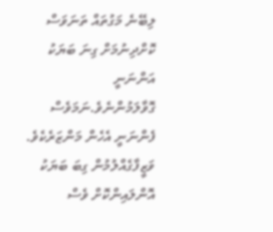ލިބޭނެ މަގުތައް ތަނަވަސް ކޮށްދިނުމަށް ގިނަ ބަޔަކު އަންނަނީ ގޮވާލަމުންނެވެ.ނަމަވެސް ފެންނަނީ އެހެން މަންޒަރެކެވެ. ވަޒީފާގެއްލުމުން ގިބަ ބަޔަކު އޮންލައިންކޮށް ވެސް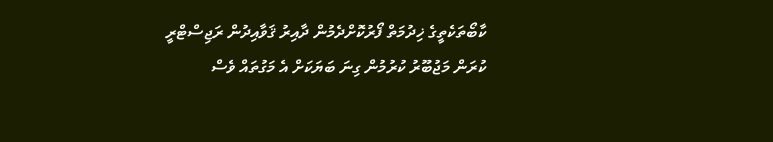ކާބޯތަކެތީގެ ޚިދުމަތް ފޯރުކޮށްދެމުން ދާއިރު ޤަވާއިދުން ރަޖިސްޓްރީ ކުރަން މަޖުބޫރު ކުރުމުން ގިނަ ބަޔަކަށް އެ މަގުތައް ވެސް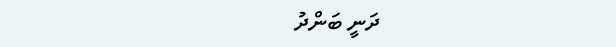ދަނީ ބަންދު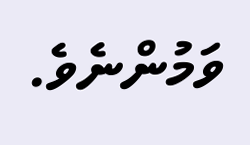ވަމުންނެވެ.